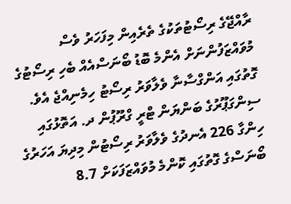ރާއްޖޭގެ ރިސޯޓުތަކުގެ ތެރެއިން މިފަހަރު ވެސް މުވައްޒަފުންނަށް އެންމެ ބޮޑު ބޯނަސްއެއް ބެހި ރިސޯޓުގެ ގޮތުގައި އަންގްސާނާ ވެލާވަރު ރިސޯޓު ހިމެނިއްޖެ އެވެ.
ސިންގަޕޫރުގެ ބަންޔަން ޓްރީ ގްރޫޕުން ދ. އަތޮޅުގައި ހިންގާ 226 އެނދުގެ ވެލާވަރު ރިސޯޓުން މިދިޔަ އަހަރުގެ ބޯނަސްގެ ގޮތުގައި ކޮންމެ މުވައްޒަފަކަށް 8.7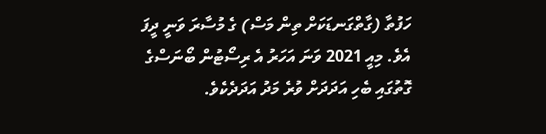ހަފުތާ (ގާތްގަނޑަކަށް ތިން މަސް) ގެ މުސާރަ ވަނީ ދީފަ އެވެ. މިއީ 2021 ވަނަ އަހަރު އެ ރިސޯޓުން ބޯނަސްގެ ގޮތުގައި ބެހި އަދަދަށް ވުރެ މަދު އަދަދެކެވެ.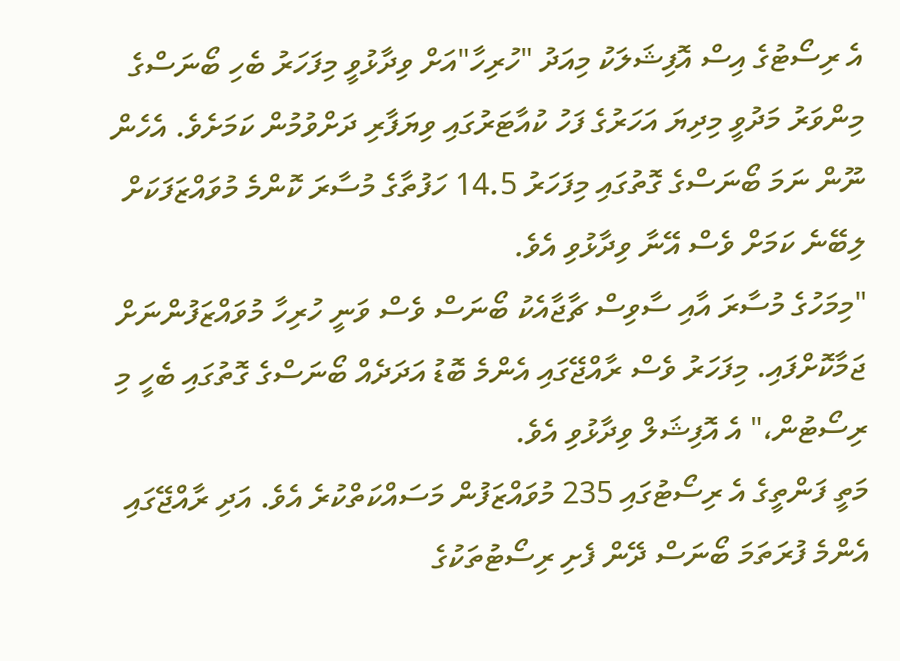އެ ރިސޯޓުގެ އިސް އޮފިޝަލަކު މިއަދު "ހުރިހާ"އަށް ވިދާޅުވީ މިފަހަރު ބެހި ބޯނަސްގެ މިންވަރު މަދުވީ މިދިޔަ އަހަރުގެ ފަހު ކުއާޓަރުގައި ވިޔަފާރި ދަށްވުމުން ކަމަށެވެ. އެހެން ނޫން ނަމަ ބޯނަސްގެ ގޮތުގައި މިފަހަރު 14.5 ހަފުތާގެ މުސާރަ ކޮންމެ މުވައްޒަފަކަށް ލިބޭނެ ކަމަށް ވެސް އޭނާ ވިދާޅުވި އެވެ.
"މިމަހުގެ މުސާރަ އާއި ސާވިސް ޗާޖާއެކު ބޯނަސް ވެސް ވަނީ ހުރިހާ މުވައްޒަފުންނަށް ޖަމާކޮށްފައި. މިފަހަރު ވެސް ރާއްޖޭގައި އެންމެ ބޮޑު އަދަދެއް ބޯނަސްގެ ގޮތުގައި ބެހީ މި ރިސޯޓުން،" އެ އޮފިޝަލް ވިދާޅުވި އެވެ.
މަތީ ފަންތީގެ އެ ރިސޯޓުގައި 235 މުވައްޒަފުން މަސައްކަތްކުރެ އެވެ. އަދި ރާއްޖޭގައި އެންމެ ފުރަތަމަ ބޯނަސް ދޭން ފެށި ރިސޯޓުތަކުގެ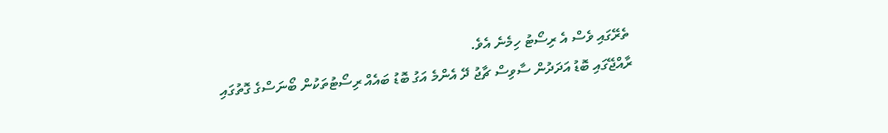ތެރޭގައި ވެސް އެ ރިސޯޓު ހިމެނެ އެވެ.
ރާއްޖޭގައި ބޮޑު އަދަދުން ސާވިސް ޗާޖު ދޭ އެންމެ އަގު ބޮޑު ބައެއް ރިސޯޓުތަކުން ބޯނަސްގެ ގޮތުގައި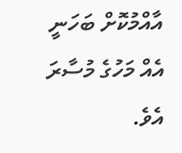އާއްމުކޮށް ބަހަނީ އެއް މަހުގެ މުސާރަ އެވެ.